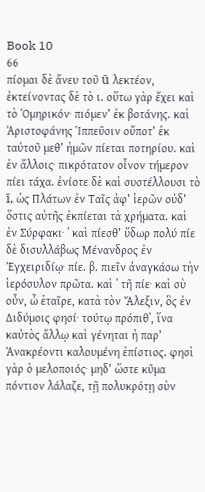Book 10
66
πίομαι δὲ ἄνευ τοῦ ū λεκτέον, ἐκτείνοντας δὲ τὸ ι. οὕτω γὰρ ἔχει καὶ τὸ Ὁμηρικόν· πιόμεν’ ἐκ βοτάνης. καὶ Ἀριστοφάνης Ἱππεῦσιν οὔποτ’ ἐκ ταὐτοῦ μεθ’ ἡμῶν πίεται ποτηρίου. καὶ ἐν ἄλλοις· πικρότατον οἶνον τήμερον πίει τάχα. ἐνίοτε δὲ καὶ συστέλλουσι τὸ ī, ὡς Πλάτων ἐν Ταῖς ἀφ’ ἱερῶν οὐδ’ ὅστις αὐτῆς ἐκπίεται τὰ χρήματα. καὶ ἐν Σύρφακι· ᾽ καὶ πίεσθ’ ὕδωρ πολύ πίε δὲ δισυλλάβως Μένανδρος ἐν Ἐγχειριδίῳ· πίε. β. πιεῖν ἀναγκάσω τὴν ἱερόσυλον πρῶτα. καὶ ᾽ τῆ πίε· καὶ σὺ οὖν, ὦ ἑταῖρε, κατὰ τὸν Ἄλεξιν, ὃς ἐν Διδύμοις φησί· τούτῳ πρόπιθ᾽, ἵνα καὐτὸς ἄλλῳ καὶ γένηται ἡ παρ’ Ἀνακρέοντι καλουμένη ἐπίστιος. φησὶ γὰρ ὁ μελοποιός· μηδ’ ὥστε κῦμα πόντιον λάλαζε, τῇ πολυκρότῃ σὺν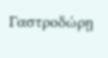Γαστροδώρῃ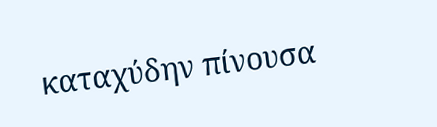καταχύδην πίνουσα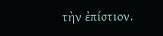τὴν ἐπίστιον.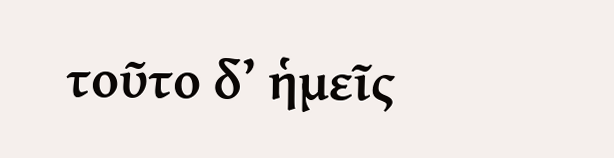τοῦτο δ’ ἡμεῖς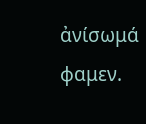ἀνίσωμά φαμεν.